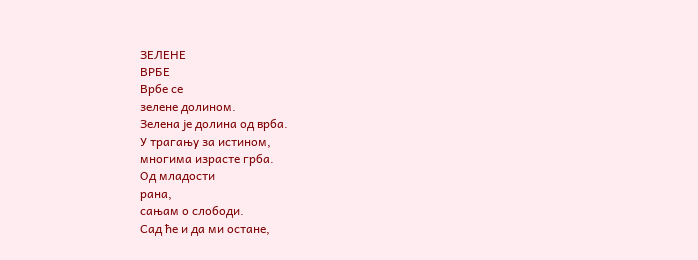ЗЕЛЕНЕ
ВРБЕ
Врбе се
зелене долином.
Зелена је долина од врба.
У трагању за истином,
многима израсте грба.
Од младости
рана,
сањам о слободи.
Сад ће и да ми остане,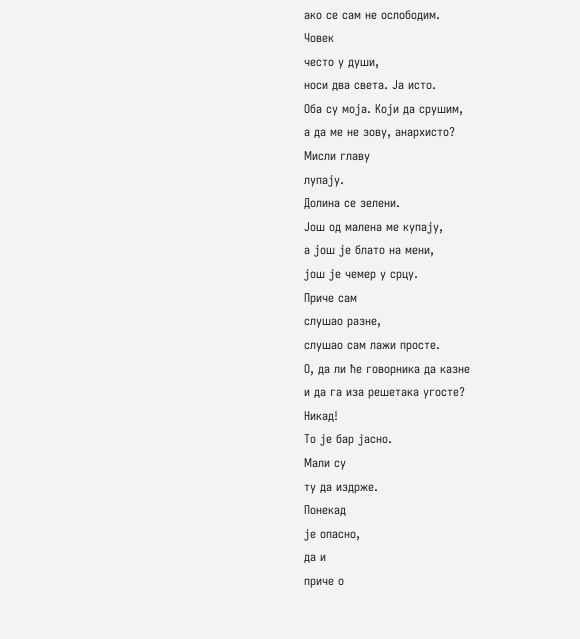ако се сам не ослободим.
Човек
често у души,
носи два света. Ја исто.
Оба су моја. Који да срушим,
а да ме не зову, анархисто?
Мисли главу
лупају.
Долина се зелени.
Још од малена ме купају,
а још је блато на мени,
још је чемер у срцу.
Приче сам
слушао разне,
слушао сам лажи просте.
О, да ли ће говорника да казне
и да га иза решетака угосте?
Никад!
То је бар јасно.
Мали су
ту да издрже.
Понекад
је опасно,
да и
приче о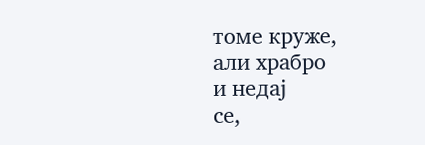томе круже,
али храбро
и недај
се,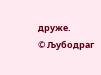друже.
© Љубодраг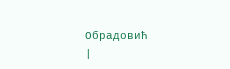Обрадовић
|